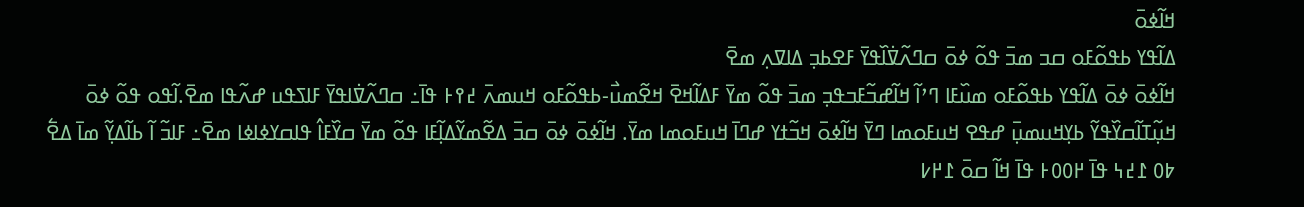ߞߊ߬ߦߋ߫
ߡߊ߬ߟߌ ߕߟߋ߬ߓߋ ߛߏ ߘߏ߫ ߟߋ߬ ߦߋ߫ ߛߣߍ߬ߜ߭ߊ߰ߟߌ߫ ߓߐߕߏ߲ ߡߊߜߍ߲ ߘߐ߫
ߞߊ߬ߦߋ߫ ߦߋ߫ ߡߊ߬ߟߌ ߕߟߋ߬ߓߋ ߘߎ߰ߓߊ ߣߴߊ߬ ߞߊ߬ߝߏ߬ߓߏߟߏ߲ ߘߏ߫ ߟߋ߬ ߘߌ߫ ߓߡߊ߬ߞߐ߫ ߞߐ߬ߘߎ߯-ߕߟߋ߬ߓߋ ߞߎߘߍ߫ ߄߉߅ ߟߊ߫߸ ߛߣߍ߬ߜ߭ߊߟߌ߫ ߓߊߖߟߎ ߝߍ߬ߟߊ ߘߐ߫.ߊ߬ߟߋ ߟߋ߬ ߦߋ߫ ߞߎ߲߬ߠߊ߬ߛߌ߰ߟߌ߬ ߕߌ߲ߞߎߘߎ߲߫ ߝߟߐ ߞߎߓߋߘߊ ߣߌ߫ ߞߊ߬ߦߋ߫ ߞߏ߬ߙߌ ߝߣߊ߫ ߞߎߓߋߘߊ ߘߌ߫. ߞߊ߬ߦߋ߫ ߦߋ߫ ߛߏ߫ ߡߐ߬ߘߌ߬ߡߊ߲߬ߓߊ ߟߋ߬ ߘߌ߫ ߛߌ߰ߓߊ߮ ߟߊߛߌߦߊߦߊ ߘߐ߫߸ ߓߊߏ߬ ߊ߬ ߕߊ߬ߡߌ߲߬ ߘߊ߫ ߡߐ߱ ߈߀ ߁߄߆ ߟߊ߫ ߂߀߀߅ ߟߊ߫ ߞߊ߬ ߛߋ߫ ߁߂߇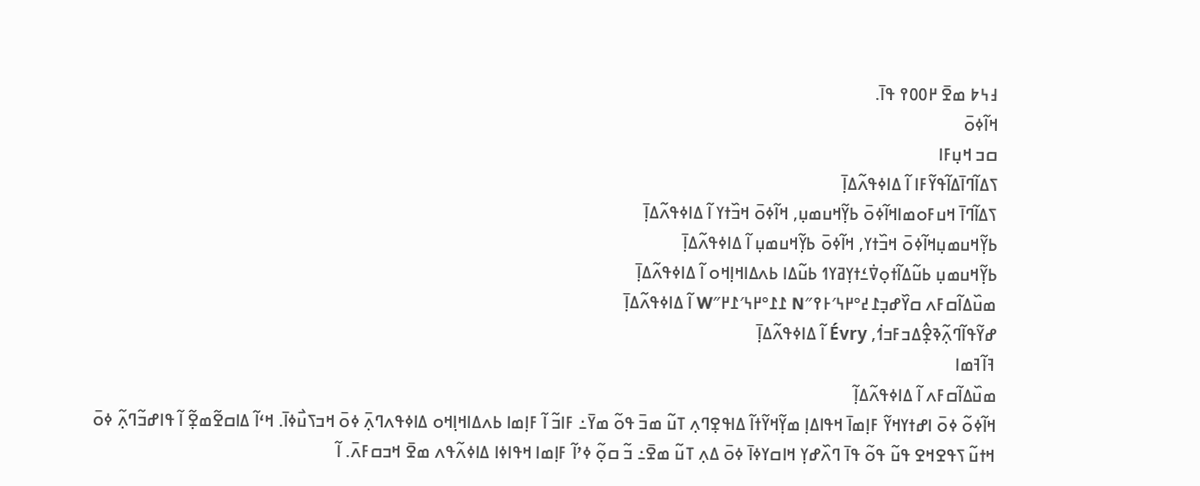߃߆߈ ߘߐ߫ ߂߀߀߉ ߟߊ߫.
ߞߊ߬ߦߋ߫
ߛߏ ߞߎ߲ߓߊ
ߖߡߊ߬ߣߊ߫ߡߊ߬ߟߌ߬ߓߊ ߊ߬ ߡߊߦߟߍ߬ߡߊ߲߫
ߖߡߊ߬ߣߊ߫ ߞߎߓߋߘߊߞߊ߬ߦߋ߫ ߕߌ߲߬ߞߎߘߎ߲, ߞߊ߬ߦߋ߫ ߞߏ߰ߙߌ ߊ߬ ߡߊߦߟߍ߬ߡߊ߲߫
ߕߌ߲߬ߞߎߘߎ߲ߞߊ߬ߦߋ߫ ߞߏ߰ߙߌ, ߞߊ߬ߦߋ߫ ߕߌ߲߬ߞߎߘߎ߲ ߊ߬ ߡߊߦߟߍ߬ߡߊ߲߫
ߕߌ߲߬ߞߎߘߎ߲ ߕߎ߬ߡߊ߬ߙߋ߲ߜ߭ߑߙߌ߲ߥߌߗ ߕߎ߬ߡߊ ߕߍߡߊߞߊ߲ߞߋ ߊ߬ ߡߊߦߟߍ߬ߡߊ߲߫
ߘߎ߰ߡߊ߬ߛߓߍ ߛߌ߰ߝߏ߲߁߄°߂߆′߅߉″N ߁߁°߂߆′߁߂″W ߊ߬ ߡߊߦߟߍ߬ߡߊ߲߫
ߝߌ߬ߟߊ߬ߣߍ߲߬ߢߐ߲߮ߡߏߓߏߗ߭, Évry ߊ߬ ߡߊߦߟߍ߬ߡߊ߲߫
ߔߊ߬ߔߘߊ
ߘߎ߰ߡߊ߬ߛߓߍ ߊ߬ ߡߊߦߟߍ߬ߡߊ߲߬
ߞߊ߬ߦߋ߬ ߦߋ߫ ߊߝߙߌߞߌ߬ ߓߊ߲ߘߊ߫ ߞߟߊߡߊ߲ ߘߌ߲߬ߞߌ߬ߙߊ߬ ߡߊߟߐ߲ߣߍ߲ ߠߎ߬ ߘߏ߫ ߟߋ߬ ߘߌ߫߸ ߓߊߏ߬ ߊ߬ ߓߊ߲ߘߊ ߕߍߡߊߞߊ߲ߞߋ ߡߊߦߟߍߣߍ߲߫ ߦߋ߫ ߞߏߖߎ߯ߦߊ߫. ߞߵߊ߬ ߡߊߛߐ߬ߘߐ߲߬ ߊ߬ ߟߊߝߏ߬ߣߍ߲߬ ߦߋ߫ ߞߙߎ߬ ߖߟߐߞߐ ߟߎ߬ ߟߋ߬ ߟߊ߫ ߣߍ߰ߝߌ߲ ߞߊߛߌߦߊ߫ ߦߋ߫ ߡߍ߲ ߠߎ߬ ߘߐ߫߸ ߏ߬ ߛߋ߲߬ ߦߴߊ߬ ߓߊ߲ߘߊ ߞߟߊߦߊ ߡߊߦߍ߬ߟߍ ߘߐ߫ ߞߏߛߓߍ߫. ߊ߬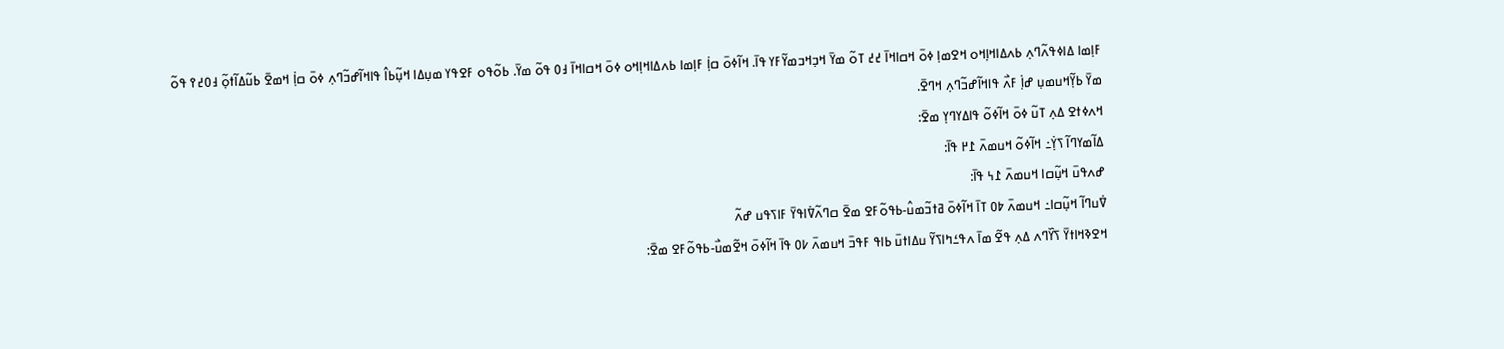ߓߊ߲ߘߊ ߡߊߦߟߍ߬ߣߍ߲ ߕߍߡߊߞߊ߲ߞߋ ߞߐߘߊ߲ ߦߋ߫ ߞߛߊߞߊ߫ ߄߄ ߠߋ߬ ߘߌ߫ ߞߏ߲ߞߏߘߌ߬ߓߌ ߟߊ߫. ߞߊ߬ߦߋ߫ ߛߊ߲߭ ߓߊ߲ߘߊ ߕߍߡߊߞߊ߲ߞߋ ߦߋ߫ ߞߛߊߞߊ߫ ߃߀ ߟߋ߬ ߘߌ߫. ߕߋ߬ߟߋ ߓߐߟߌ ߘߎ߲ߡߊ ߞߎ߲߬ߕߊ߮ ߟߊߞߊ߬ߝߏ߬ߣߍ߲ ߦߋ߫ ߛߊ߲߭ ߞߘߐ߫ ߕߎ߬ߡߊ߬ߙߋ߲߬ ߃߀߄߉ ߟߋ߬ ߘߌ߫ ߕߌ߲߬ߞߎߘߎ߲ ߝߊ߲߭ ߓߍ߯ ߟߊߞߊ߬ߝߏ߬ߣߍ߲ ߞߣߐ߫.
ߞߍߦߙߐ ߡߍ߲ ߠߎ߬ ߦߋ߫ ߞߊ߬ߦߋ߬ ߟߊߡߌߣߌ߲ ߘߐ߫:
ߡߊ߬ߘߌߣߊ߬ ߖߌ߲߭߸ ߞߊ߬ߦߋ߬ ߞߎߘߍ߫ ߁߂ ߟߊ߫:
ߝߍߟߎ߫ ߞߎ߲߬ߛߊ ߞߎߘߍ߫ ߁߆ ߟߊ߫:
ߜ߭ߎߣߊ߬ ߞߎ߲߬ߛߊ߸ ߞߎߘߍ߫ ߈߀ ߠߊ߫ ߞߊ߬ߦߋ߫ ߥߙߏ߬ߘߎ߮-ߕߟߋ߬ߓߐ ߘߐ߫ ߛߣߍ߬ߜ߭ߊߟߌ߫ ߓߊߖߟߎ ߝߍ߬
ߞߐߢߞߊߙߌ߫ ߖߌ߰ߣߍ ߡߍ߲ ߟߐ߬ ߘߊ߫ ߍߟߑߤߊߖߌ߬ ߎߡߊߙߎ߫ ߕߊߟ ߓߟߏ߫ ߞߎߘߍ߫ ߇߀ ߟߊ߫ ߞߊ߬ߦߋ߫ ߞߐ߬ߘߎ߯-ߕߟߋ߬ߓߐ ߘߐ߫: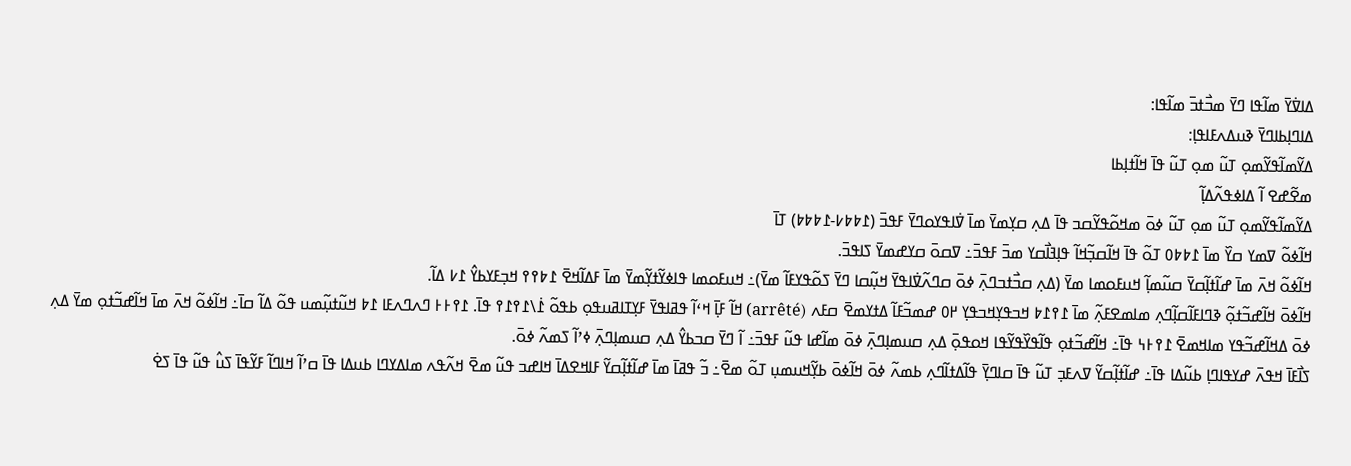ߡߊߜ߭ߌ߫ ߘߊ߬ߟߊ ߣߌ߫ ߘߏ߯ߙߏ߫ ߘߊ߬ߟߊ:
ߡߊߣߊ߲ߕߊߣߌ߫ ߢߎߡߍߓߊߟߊ߲:
ߡߌ߬ߘߊ߬ߟߌ߬ߘߋ߲ ߠߎ߬ ߘߋ߲ ߠߎ߬ ߟߊ߫ ߞߊ߬ߙߊ߲ߕߊ
ߘߐ߬ߝߐ ߊ߬ ߡߊߦߟߍ߬ߡߊ߲߬
ߡߌ߬ߘߊ߬ߟߌ߬ߘߋ߲ ߠߎ߬ ߘߋ߲ ߠߎ߬ ߦߋ߫ ߘߞߋ߬ߟߌ߬ߛߏ ߟߊ߫ ߡߍ߲ ߛߌ߲ߘߌ߫ ߘߊ߫ ߜ߭ߊߟߌߋߣߌ߫ ߓߟߏ߫ (߁߈߈߇-߁߈߈߈) ߠߊ߫
ߞߊ߬ߦߋ߬ ߜߘߌ ߛߌ߰ ߘߊ߫ ߁߈߈߀ ߠߋ߬ ߟߊ߫ ߞߊ߬ߛߏ߲߬ߞߊ߬ ߟߊ߲ߔߊ߯ߛߌ ߘߏ߫ ߓߟߏ߫߸ ߜߛߋ߫ ߛߌߝߘߌ߫ ߖߊߟߏ߫.
ߞߊ߬ߦߋ߬ ߞߍ߫ ߘߊ߫ ߝߊ߬ߙߊ߲߬ߛߌ߫ ߛߎ߬ߘߊ߲߬ ߞߎߓߋߘߊ ߘߌ߫ (ߡߍ߲ ߛߏ߯ߙߏߣߍ߲߫ ߦߋ߫ ߛߣߍ߬ߜ߭ߊߟߌ߫ ߞߎ߲߬ߛߊ ߣߌ߫ ߖߋ߬ߟߌߓߊ߬ ߘߌ߫)߸ ߞߎߓߋߘߊ ߟߊߦߌ߬ߙߌ߲߬ߘߌ߫ ߘߊ߫ ߓߡߊ߬ߞߐ߫ ߁߈߉߉ ߞߏ߲ߓߌߕߌ߮ ߁߇ ߡߊ߬.
ߞߊ߬ߦߋ߫ ߞߊ߬ߝߏ߬ߙߋ߲߬ ߢߣߊߓߊ߬ߛߊ߲߬ߣߍ߲ ߘߊߘߐߓߍ߲߬ ߘߊ߫ ߁߉߁߈ ߞߏߟߌ߲ߞߏߟߌ߲ ߂߀ ߝߘߏ߬ߓߊ߬ ߡߙߌߘߐ߫ ߛߓߍ (arrêté) ߞߊ߬ ߓߊ߲߫ ߞߵߊ߬ ߟߥߊߟߌ߫ ߓߌ߲ߠߊߥߎߟߋ߲ ߕߟߋ߬ ߁߭\߁߉߁߉ ߟߊ߫. ߁߉߅߅ ߣߍߣߍߓߊ ߁߈ ߞߎ߬ߙߎ߲߬ߘߎ ߟߋ߬ ߡߊ߬ ߛߊ߫߸ ߞߊ߬ߦߋ߬ ߞߍ߫ ߘߊ߫ ߞߊ߬ߝߏ߬ߙߋ߲ ߘߌ߫ ߡߍ߲ ߦߋ߫ ߡߞߊ߬ߝߏ߬ߟߌ ߘߊߞߘߐ߫ ߁߉߅߆ ߟߊ߫߸ ߞߊ߬ߝߏ߬ߙߋ߲ ߟߊ߬ߟߌ߰ߟߌ߬ߟߊ ߞߋߟߋ߲߫ ߡߍ߲ ߛߎߘߊ߲ߣߍ߲߫ ߦߋ߫ ߘߊ߬ߝߊ ߟߎ߬ ߓߟߏ߫߸ ߊ߬ ߣߌ߫ ߛߏߕߌ߮ ߡߍ߲ ߛߎߘߊ߲ߣߍ߲߫ ߦߴߊ߬ ߖߘߍ߬ ߦߋ߫.
ߖߊ߯ߓߊ߫ ߞߟߍ߫ ߝߌߟߊߣߊ߲ ߕߎ߬ߡߊ ߟߊ߫߸ ߝߊ߬ߙߊ߲߬ߛߌ߬ ߜߍߓߏ߲ ߠߎ߬ ߟߊ߫ ߛߊߣߌ߲߫ ߟߊ߬ߡߙߊ߬ߣߍ߲ ߕߘߍ߬ ߦߋ߫ ߞߊ߬ߦߋ߫ ߕߌ߲߬ߞߎߘߎ߲ ߠߋ߬ ߘߐ߫߸ ߏ߬ ߟߥߊ߫ ߘߊ߫ ߝߊ߬ߙߊ߲߬ߛߌ߬ ߓߊߞߐߡߊ߫ ߞߊߝߏ ߟߎ߬ ߘߐ߫ ߞߍ߬ߟߍ ߘߊߡߌߣߊ ߕߎߡߊ ߟߊ߫ ߛߴߊ߬ ߞߊߣߊ߬ ߓߌ߬ߟߊ߫ ߖߎ߮ ߟߎ߬ ߟߊ߫ ߖߐ߭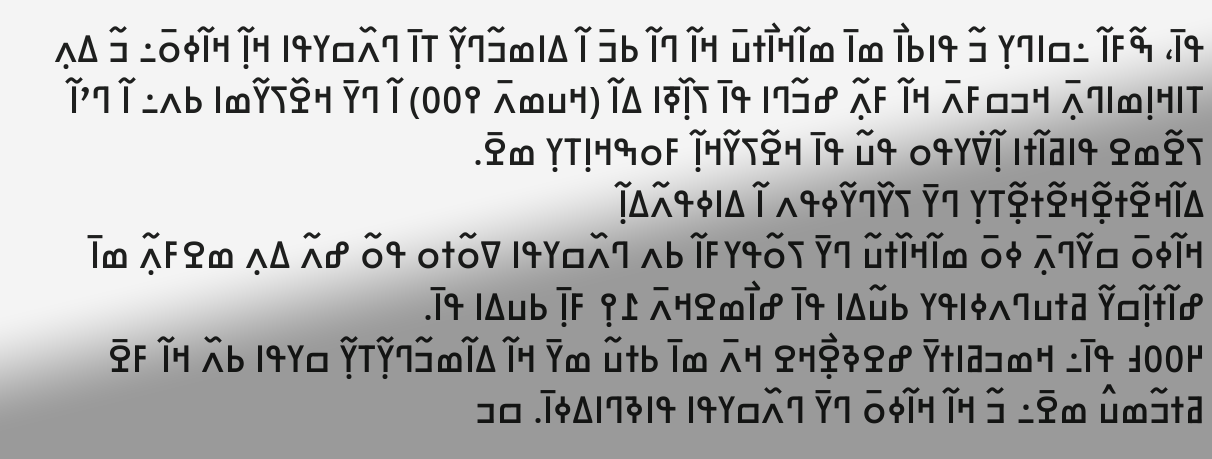ߟߊ߫، ߒ߬ߓߊ߬ ߸ߛߊߣߌ߲ ߏ߬ ߟߊߕߊ߯ ߘߊ߫ ߘߊ߬ߞߊ߯ߙߎ߫ ߞߊ߬ ߣߊ߬ ߕߏ߫ ߊ߬ ߡߊߘߏ߬ߣߌ߲߬ ߠߊ߫ ߣߍ߰ߛߌߟߊ ߞߊ߲߬ ߞߊ߬ߦߋ߫߸ ߏ߬ ߡߍ߲ ߠߊߞߊ߲ߘߊߣߍ߲߫ ߞߏߛߓߍ߫ ߞߊ߬ ߓߍ߲߬ ߝߏ߬ߣߊ ߟߊ߫ ߖߊ߲߰ߧߊ ߡߊ߬ (ߞߎߘߍ߫ ߉߀߀) ߊ߬ ߣߌ߫ ߞߐ߰ߖߌ߬ߘߊ ߕߍ߸ ߊ߬ ߣߴߊ߬ ߖߐ߬ߘߐ ߟߊߥߊ߬ߙߊ ߊ߲߬ߜ߭ߌߟߋ ߟߎ߬ ߟߊ߫ ߞߐ߬ߖߌ߬ߞߊ߲߬ ߓߋߒߞߊ߲ߠߌ߲ ߘߐ߫.
ߡߊ߬ߞߐ߬ߙߐ߲߬ߞߐ߬ߙߐ߲߬ߠߌ߲ ߣߌ߫ ߖߌ߰ߣߌ߬ߦߟߍ ߊ߬ ߡߊߦߟߍ߬ߡߊ߲߬
ߞߊ߬ߦߋ߫ ߛߌ߬ߣߍ߲߫ ߦߋ߫ ߘߊ߬ߞߊ߰ߙߎ߬ ߣߌ߫ ߖߋ߬ߟߌߓߊ߬ ߕߍ ߣߍ߰ߛߌߟߊ ߜߋ߬ߙߋ ߟߋ߬ ߝߍ߬ ߡߍ߲ ߘߐߓߍ߲߬ ߘߊ߫ ߝߊ߬ߙߊ߲߬ߛߌ߬ ߥߙߎߣߍߦߊߟߌ ߕߎ߬ߡߊ ߟߊ߫ ߝߊ߯ߘߐߞߍ߫ ߁߉߲ ߓߊ߲߫ ߕߎߡߊ ߟߊ߫.
߂߀߀߃ ߟߊ߫߸ ߞߘߏߥߊߙߌ߫ ߝߐߢߐ߲߯ߞߐ ߞߍ߫ ߘߊ߫ ߕߙߎ߬ ߘߌ߫ ߞߊ߬ ߡߊ߬ߘߏ߬ߣߌ߲߬ߠߌ߲߬ ߛߌߟߊ ߕߍ߰ ߞߊ߬ ߓߐ߫ ߥߙߏ߬ߘߎ߮ ߘߐ߫߸ ߏ߬ ߞߊ߬ ߞߊ߬ߦߋ߫ ߣߌ߫ ߣߍ߰ߛߌߟߊ ߟߊߢߣߊߡߦߊ߫. ߛߏ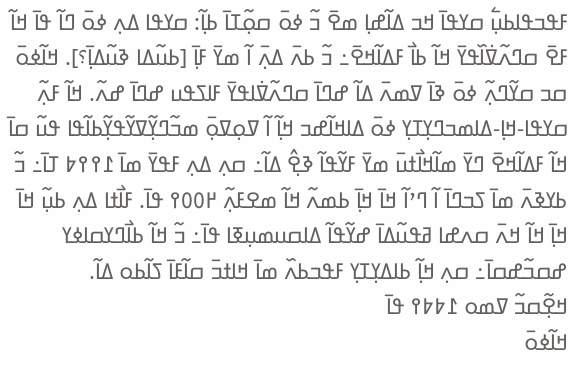ߓߟߏߟߊߕߎ߲߱ ߛߌߟߊ߫ ߞߏ ߡߊ߬ߝߊ߲ ߘߐ߫ ߏ߬ ߦߋ߫ ߛߋ߲߬ߠߊ߫ ߕߊ߲߬: ߛߌߟߊ ߡߍ߲ ߦߋ߫ ߣߊ߬ ߟߊ߫ ߞߊ߬ ߓߐ߫ ߛߣߍ߬ߜ߭ߊ߰ߟߌ߫ ߞߊ߬ ߕߊ߯ ߓߡߊ߬ߞߐ߫߸ ߏ߬ ߕߍ߫ ߡߍ߲߫ ߊ߬ ߘߌ߫ ߓߊ߲߫ [ߕߎ߬ߡߊ ߢߎ߬ߡߊ߲߫؟]. ߞߊ߬ߦߋ߫ ߛߏ ߛߌ߬ߣߍ߲߬ ߦߋ߫ ߢߊ߫ ߜߘߍ߫ ߡߊ߬ ߝߣߊ߫ ߛߣߍ߬ߜ߭ߊߟߌ߫ ߓߊߖߟߎ ߝߣߊ߫ ߝߍ߬. ߞߊ߬ ߓߍ߲߬ ߛߌߟߊ-ߞߊ߲-ߡߊߘߏߣߌ߲ߠߌ߲ ߦߋ߫ ߡߊߞߊ߬ߝߏ ߞߊ߲߬ ߊ߬ ߜߋ߲ߜߋ߲߫ ߘߏ߬ߣߌ߲߬ߜߌ߬ߟߌ߲߬ߕߊ߬ߟߊ ߟߎ߬ ߛߊ߫ ߞߊ߬ ߓߡߊ߬ߞߐ߫ ߣߌ߫ ߘߊ߬ߞߊ߯ߙߎ߫ ߘߌ߫ ߓߌ߬ߟߊ߬ ߢߐ߲߮ ߡߊ߬߸ ߛߍ߲ ߡߍ߲ ߓߟߌ߫ ߘߊ߫ ߁߉߉߈ ߠߊ߫߸ ߏ߬ ߕߌߢߍ߫ ߘߊ߫ ߖߏߣߊ߫ ߊ߬ ߣߴߊ߬ ߞߊ߫ ߞߊ߲߫ ߕߘߍ߬ ߞߊ߬ ߘߐߓߍ߲߬ ߂߀߀߉ ߟߊ߫. ߓߊ߯ߙߊ ߡߍ߲ ߕߎ߲߬ ߞߊ߫ ߞߊ߲߫ ߞߊ߬ ߞߍ߫ ߛߍߝߊ ߥߟߎ߬ߡߊ߫ ߝߌ߬ߟߊ߬ ߡߊߛߎߘߎ߲ߧߊ ߟߊ߫߸ ߏ߬ ߞߊ߬ ߕߊ߯ߣߌߛߊߦߌ ߝߛߏ߬ߝߛߊ߫߸ ߛߍ߲ ߞߊ߲߬ ߕߊߡߌ߲ߠߌ߲ ߓߟߏߕߍ߰ ߘߊ߫ ߞߊߙߏ߫ ߛߊ߬ߓߊ߫ ߖߊ߬ߕߋ ߡߊ߬.
ߞߐ߲߬ߛߏ߬ ߜߘߋ ߁߈߈߉ ߟߊ߫
ߞߊ߬ߦߋ߫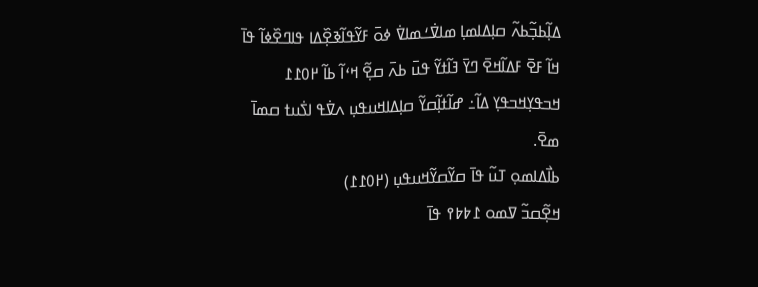ߡߊ߲߬ߕߏ߲߬ߕߍ߬ ߛߊ߲ߡߊߘߊ߲ ߘߊߜ߭ߑߘߊߜ߭ ߦߋ߫ ߓߌ߬ߟߊ߬ߢߐ߲߰ߡߊ ߟߊߣߐ߰ߦߊ߬ ߟߊ߫ ߞߊ߬ ߓߐ߫ ߓߡߊ߬ߞߐ߫ ߣߌ߫ ߔߊ߬ߙߌ߬ ߟߎ߫ ߕߍ߫ ߛߐ߲߬ ߞߵߊ߬ ߕߊ߬ ߂߀߁߁ ߞߏߟߌ߲ߞߏߟߌ߲ ߡߊ߬߸ ߝߊ߬ߙߊ߲߬ߛߌ߬ ߛߊ߲ߡߊߞߎߟߎ߲ ߍߜ߭ߟ ߊߖ߭ߎߙ ߛߘߊ߫ ߘߐ߫.
ߕߊ߯ߡߊߘߋ߲ ߠߎ߬ ߟߊ߫ ߛߌ߬ߛߌ߬ߞߎߟߎ߲ (߂߀߁߁)
ߞߐ߲߬ߛߏ߬ ߜߘߋ ߁߈߈߉ ߟߊ߫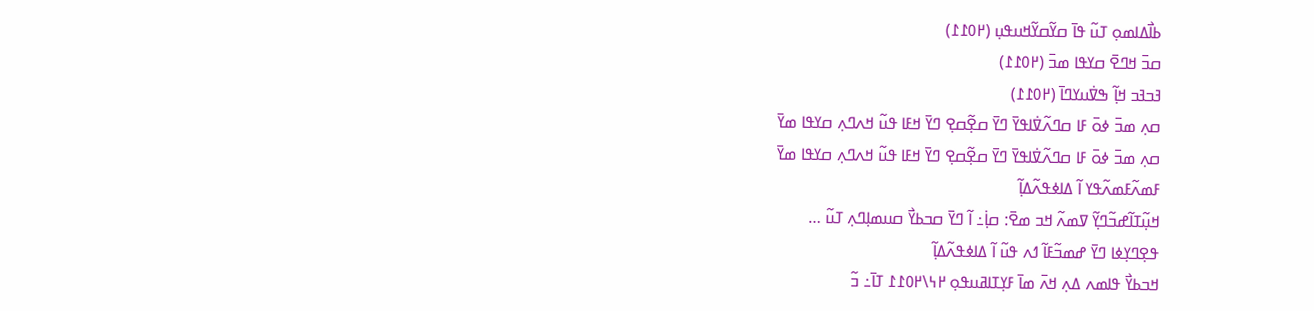ߕߊ߯ߡߊߘߋ߲ ߠߎ߬ ߟߊ߫ ߛߌ߬ߛߌ߬ߞߎߟߎ߲ (߂߀߁߁)
ߛߏ߫ ߞߣߐ߫ ߛߌߟߊ ߘߏ߫ (߂߀߁߁)
ߔߏߔߏ ߞߊ߲߬ ߒߜ߭ߎߌߣߊ߫ (߂߀߁߁)
ߛߍ߲ ߘߏ߫ ߦߋ߫ ߓߊ ߛߣߍ߬ߜ߭ߊߟߌ߫ ߣߌ߫ ߛߐ߲߬ߛߐ߲ ߣߌ߫ ߞߓߊ ߟߎ߬ ߞߍߣߍ߲ ߛߌߟߊ ߘߌ߫
ߛߍ߲ ߘߏ߫ ߦߋ߫ ߓߊ ߛߣߍ߬ߜ߭ߊߟߌ߫ ߣߌ߫ ߛߐ߲߬ߛߐ߲ ߣߌ߫ ߞߓߊ ߟߎ߬ ߞߍߣߍ߲ ߛߌߟߊ ߘߌ߫
ߓߘߍ߬ߓߘߍ߬ߟߌ ߊ߬ ߡߊߦߟߍ߬ߡߊ߲߬
ߞߎ߲߬ߠߊ߬ߝߏ߬ߣߌ߲߬ ߜߘߍ߬ ߞߏ ߘߐ߫: ߛߊ߲߭߸ ߊ߬ ߣߌ߫ ߛߏߕߌ߯ ߛߎߘߊ߲ߣߍ߲ ߠߎ߬ …
ߟߐ߲ߣߌ߲ߦߊ ߣߌ߫ ߝߘߏ߬ߓߊ߬ ߗߍ ߟߎ߬ ߊ߬ ߡߊߦߟߍ߬ߡߊ߲߬
ߞߏߕߌ߯ ߟߊߘߍ ߡߍ߲ ߞߍ߫ ߘߊ߫ ߓߌ߲ߠߊߥߎߟߋ߲ ߂߆\߂߀߁߁ ߠߊ߫߸ ߏ߬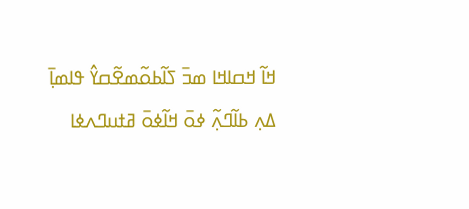ߞߊ߬ ߞߛߊߞߊ ߘߏ߫ ߖߊ߬ߕߋ߬ߘߐ߬ߛߌ߮ ߟߊߘߊ߲߫ ߡߍ߲ ߕߊ߬ߣߍ߲߬ ߦߋ߫ ߞߊ߬ߦߋ߫ ߥߙߎߣߍߦߊ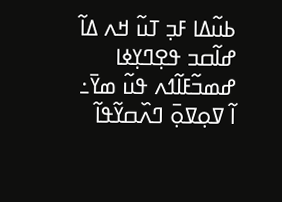ߕߎ߬ߡߊ ߓߏ߲ ߠߎ߬ ߞߍ ߡߊ߬ ߝߊ߬ߛߏ ߟߐ߲ߣߌ߲ߦߊ ߝߘߏ߬ߓߊ߬ߗߍ ߟߎ߬ ߘߌ߫߸ ߊ߬ ߜߋ߲ߜߋ߲߫ ߣߍ߰ߛߌ߬ߟߊ߬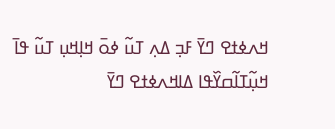ߞߍߦߙߐ ߣߌ߫ ߓߏ߲ ߡߍ߲ ߠߎ߬ ߦߋ߫ ߞߊ߲ߞߎ߲ ߠߎ߬ ߟߊ߫ ߞߎ߲߬ߠߊ߬ߛߌ߰ߟߊ ߡߊߞߍߦߙߐ ߣߌ߫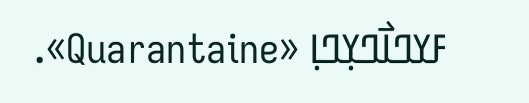ߓߌߣߊ߯ߣߌ߲ߣߊ߲ «Quarantaine».